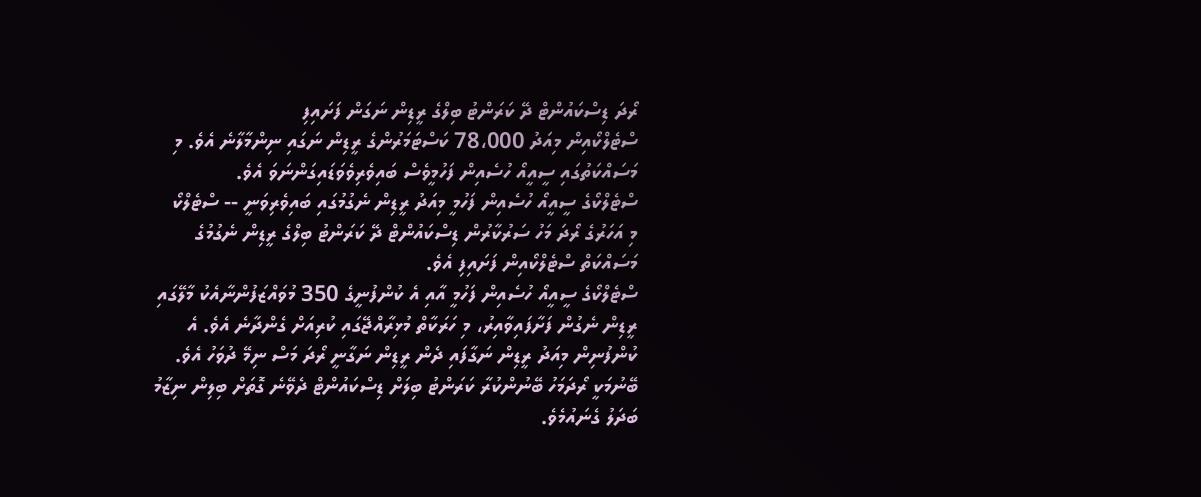ރޯދަ ޑިސްކައުންޓް ދޭ ކަރަންޓު ބިލްގެ ރީޑިން ނަގަން ފަށައިފި
ސްޓެލްކޯއިން މިއަދު 78،000 ކަސްޓަމަރުންގެ ރީޑިން ނަގައި ނިންމާލާނެ އެވެ. މި މަސައްކަތުގައި ސީއީއޯ ހުސެއިން ފަހުމީވެސް ބައިވެރިވެވަޑައިގަންނަވަ އެވެ.
ސްޓެލްކޯގެ ސީއީއޯ ހުސެއިން ފަހުމީ މިއަދު ރީޑިން ނެގުމުގައި ބައިވެރިވަނީ -- ސްޓެލްކޯ
މި އަހަރުގެ ރޯދަ މަހު ސަރުކާރުން ޑިސްކައުންޓް ދޭ ކަރަންޓު ބިލްގެ ރީޑިން ނެގުމުގެ މަސައްކަތް ސްޓެލްކޯއިން ފަށައިފި އެވެ.
ސްޓެލްކޯގެ ސީއީއޯ ހުސެއިން ފަހުމީ އާއި އެ ކުންފުނީގެ 350 މުވައްޒަފުންނާއެކު މާލޭގައި ރީޑިން ނެގުން ފަށާފައިވާއިރު، މި ހަރަކާތް މުޅިރާއްޖޭގައި ކުރިއަށް ގެންދާނެ އެވެ. އެ ކުންފުނިން މިއަދު ރީޑިން ނަގާފައި ދެން ރީޑިން ނަގާނީ ރޯދަ މަސް ނިމޭ ދުވަހު އެވެ. ބޭނުމަކީ ރޯދަމަހު ބޭނުންކުރާ ކަރަންޓު ބިލަށް ޑިސްކައުންޓް ދެވޭނެ ގޮތަށް ބިލިން ނިޒާމު ބަދަލު ގެނައުމެވެ.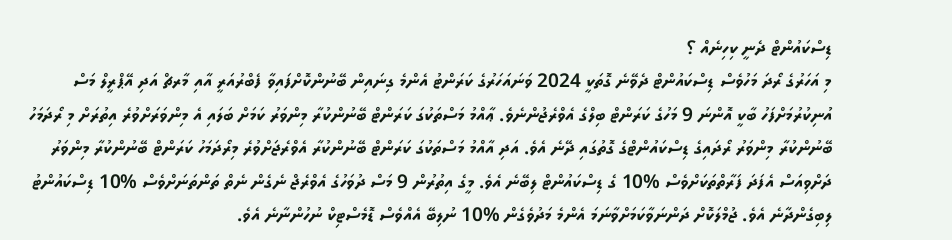ޑިސްކައުންޓް ދެނީ ކިހިނެއް ؟
މި އަހަރުގެ ރޯދަ މަހުވެސް ޑިސްކައުންޓް ދެވޭނެ ގޮތަކީ 2024 ވަނައަހަރުގެ ކަރަންޓު އެންމެ ގިނައިން ބޭނުންކޮށްފައިވާ ފެބްރުއަރީ އާއި މާރޗް އަދި އޭޕްރީލް މަސް އުނިކުރުމަށްފަހު ބާކީ އޮންނަ 9 މަހުގެ ކަރަންޓް ބިލްގެ އެވްރެޖުންނެވެ. ޢާއްމު މަސްތަކުގަ ކަރަންޓް ބޭނުންކުރާ މިންވަރު ކަމަށް ބަލައި އެ މިންވަރަށްވުރެ އިތުރަށް މި ރޯދަމަހު ބޭނުންކުރާ މިންވަރު ރޯދައިގެ ޑިސްކައުންޓްގެ ގޮތުގައި ދޭނެ އެވެ. އަދި އާއްމު މަސްތަކުގަ ކަރަންޓް ބޭނުންކުރާ އެވްރެޖަށްވުރެ މިރޯދަމަހު ކަރަންޓް ބޭނުންކުރާ މިންވަރު ދަށްވިއަސް އެފަދަ ފަރާތްތަކަށްވެސް %10 ގެ ޑިސްކައުންޓް ލިބޭނެ އެވެ. މީގެ އިތުރުން 9 މަސް ދުވަހުގެ އެވްރެޖް ނެގެން ނެތް ތަންތަނަށްވެސް %10 ޑިސްކައުންޓު ލިބިގެންދާނެ އެވެ. ޖުމްލަކޮށް ދަންނަވާކަމަށްވާނަމަ އެންމެ މަދުވެގެން %10 ނުލިބޭ އެއްވެސް ޑޮމެސްޓިކް ނުހުންނާނެ އެވެ.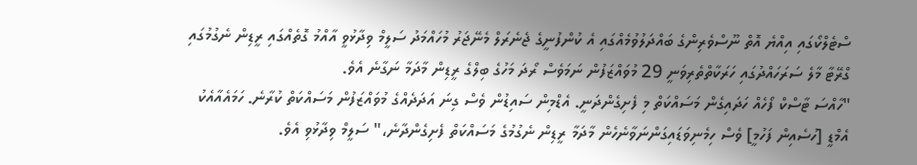ސްޓެލްކޯގައި އިއްޔެ އޮތް ނޫސްވެރިންގެ ބައްދަލުވުމެއްގައި އެ ކުންފުނީގެ ޖެނެރަލް މެނޭޖަރު މުހައްމަދު ސަލީމް ވިދާޅުވީ އާއްމު ގޮތެއްގައި ރީޑިން ނެގުމުގައި ގްރޭޓާ މާލެ ސަރަހައްދުގައި ހަރަކާތްތެރިވަނީ 29 މުވައްޒަފުން ނަމަވެސް ރޯދަ މަހުގެ ބިލްގެ ރީޑިން މާދަމާ ނަގާނެ އެވެ.
"ހާއްސަ ޓާސްކް ފޯހެއް ހަދައިގެން މަސައްކަތް މި ފެށިގެންދަނީ. އެޑްމިން ސައިޑުން ވެސް ގިނަ އަދަދެއްގެ މުވައްޒަފުން މަސައްކަތް ކުރާނެ. ހަމައެއާއެކު އެމްޑީ [ހުސެއިން ފަހުމީ] ވެސް ހިމެނިވަޑައިގަންނަވާނެހެން މާދަމާ ރީޑިން ނެގުމުގެ މަސައްކަތް ފެށިގެންދާނެ،" ސަލީމް ވިދާޅުވި އެވެ.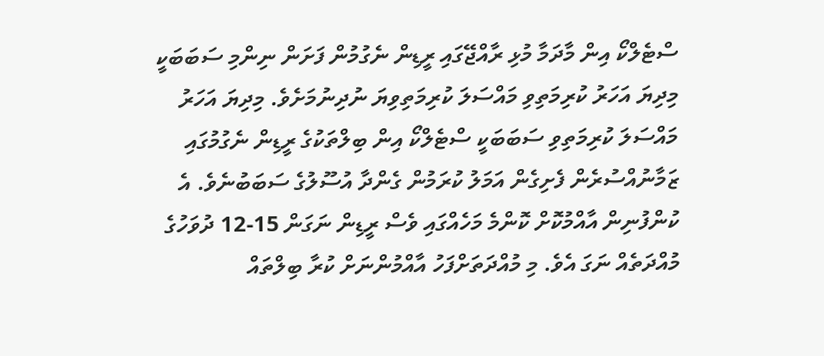ސްޓެލްކޯ އިން މާދަމާ މުޅި ރާއްޖޭގައި ރީޑިން ނެގުމުން ފަށަން ނިންމި ސަބަބަކީ މިދިޔަ އަހަރު ކުރިމަތިވި މައްސަލަ ކުރިމަތިވިޔަ ނުދިނުމަށެވެ. މިދިޔަ އަހަރު މައްސަލަ ކުރިމަތިވި ސަބަބަކީ ސްޓެލްކޯ އިން ބިލްތަކުގެ ރީޑިން ނެގުމުގައި ޒަމާނުއްސުރެން ފެށިގެން އަމަލު ކުރަމުން ގެންދާ އުސޫލުގެ ސަބަބުނެވެ. އެ ކުންފުނިން އާއްމުކޮށް ކޮންމެ މަހެއްގައި ވެސް ރީޑިން ނަގަން 15-12 ދުވަހުގެ މުއްދަތެއް ނަގަ އެވެ. މި މުއްދަތަށްފަހު އާއްމުންނަށް ކުރާ ބިލްތައް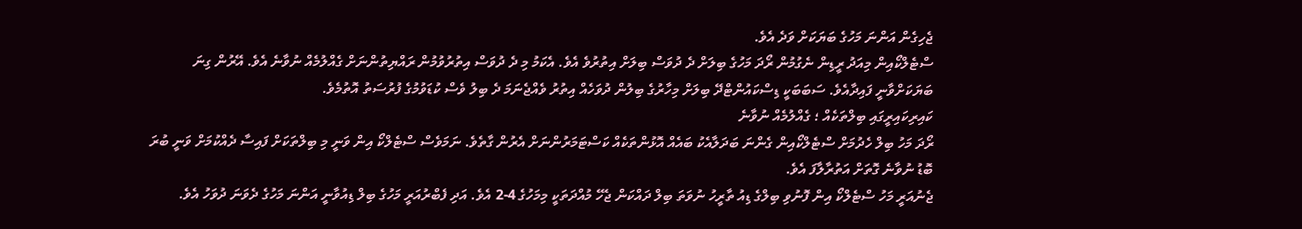ޖެހިގެން އަންނަ މަހުގެ ބަޔަކަށް ވަދެ އެވެ.
ސްޓެލްކޯއިން މިއަދު ރީޑިން ނެގުމުން ރޯދަ މަހުގެ ބިލަށް ދެ ދުވަސް ބިލަށް އިތުރުވެ އެވެ. އެކަމު މި ދެ ދުވަސް އިތުރުވުމުން ރައްޔިތުންނަށް ގެއްލުމެއް ނުވާނެ އެވެ. އޭރުން ގިނަ ބަޔަކަށްވާނީ ފައިދާއެވެ. ސަބަބަކީ ޑިސްކައުންޓްދޭ ބިލަށް މިހާރުގެ ބިލުން ދުވަހެއް އިތުރު ވެއްޖެނަމަ ދެ ބިލު ވެސް ކުޑަވުމުގެ ފުރުސަތު އޮތުމެވެ.
ކައިރިކައިރީގައި ބިލްތަކެއް ؛ ގެއްލުމެއް ނުވާނެ
ރޯދަ މަހު ބިލް ހެދުމަށް ސްޓެލްކޯއިން ގެންނަ ބަދަލާއެކު ބައެއް އޮޅުންތަކެއް ކަސްޓަމަރުންނަށް އެރުން ގާތެވެ. ނަމަވެސް ސްޓެލްކޯ އިން ވަނީ މި ބިލްތަކަށް ފައިސާ ދެއްކުމަށް ވަނީ ބުރަ ބޮޑު ނުވާނެ ގޮތަށް އަތުރާލާފަ އެވެ.
ޖެނުއަރީ މަހު ސްޓެލްކޯ އިން ފޮނުވި ބިލްގެ ޑިއު ތާރީހު ނުވަތަ ބިލް ދައްކަން ޖެހޭ މުއްދަތަކީ މިމަހުގެ 4-2 އެވެ. އަދި ފެބްރުއަރީ މަހުގެ ބިލް ޑިއުވާނީ އަންނަ މަހުގެ ދެވަނަ ދުވަހު އެވެ.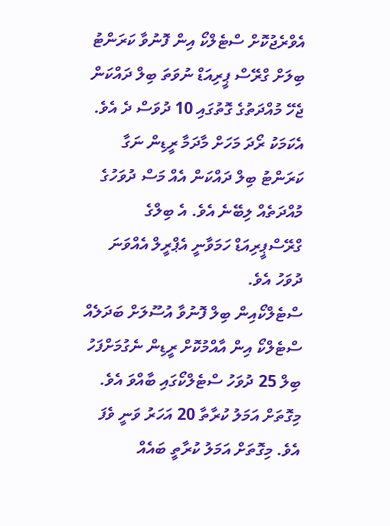އެވްރެޖުކޮށް ސްޓެލްކޯ އިން ފޮނުވާ ކަރަންޓު ބިލަށް ގްރޭސް ޕީރިއަޑް ނުވަތަ ބިލް ދައްކަން ޖެހޭ މުއްދަތުގެ ގޮތުގައި 10 ދުވަސް ދެ އެވެ. އެކަމަކު ރޯދަ މަހަށް މާދަމާ ރީޑިން ނަގާ ކަރަންޓު ބިލް ދައްކަން އެއް މަސް ދުވަހުގެ މުއްދަތެއް ލިބޭނެ އެވެ. އެ ބިލްގެ ގްރޭސްޕީރިއަޑް ހަމަވާނީ އެޕްރީލް އެއްވަނަ ދުވަހު އެވެ.
ސްޓެލްކޯއިން ބިލް ފޮނުވާ އުސޫލަށް ބަދަލެއް
ސްޓެލްކޯ އިން އާއްމުކޮށް ރީޑިން ނެގުމަށްފަހު ބިލް 25 ދުވަހު ސްޓެލްކޯގައި ބާއްވަ އެވެ. މިގޮތަށް އަމަލު ކުރާތާ 20 އަހަރު ވަނީ ވެފަ އެވެ. މިގޮތަށް އަމަލު ކުރާތީ ބައެއް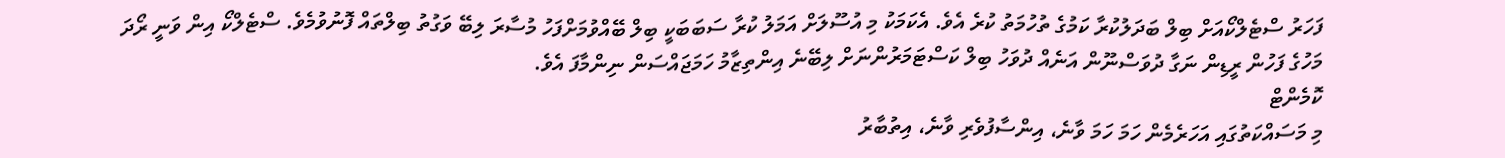ފަހަރު ސްޓެލްކޯއަށް ބިލް ބަދަލުކުރާ ކަމުގެ ތުހުމަތު ކުރެ އެވެ. އެކަމަކު މި އުސޫލަށް އަމަލު ކުރާ ސަބަބަކީ ބިލް ބޭއްވުމަށްފަހު މުސާރަ ލިބޭ ވަގުތު ބިލްތައް ފޮނުވުމެވެ. ސްޓެލްކޯ އިން ވަނީ ރޯދަ މަހުގެ ފަހުން ރީޑިން ނަގާ ދުވަސްނޫން އަނެއް ދުވަހު ބިލް ކަސްޓަމަރުންނަށް ލިބޭނެ އިންތިޒާމު ހަމަޖައްސަން ނިންމާފަ އެވެ.
ކޮމެންޓް
މި މަސައްކަތުގައި އަހަރެމެން ހަމަ ހަމަ ވާނެ، އިންސާފުވެރި ވާނެ، އިތުބާރު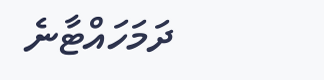ދަމަހައްޓާނެ